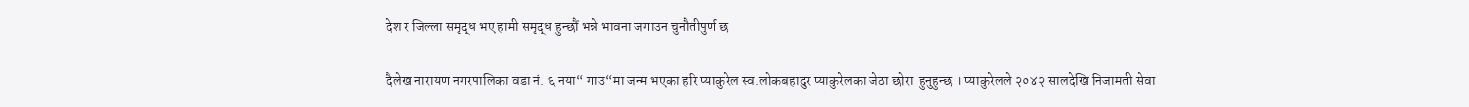देश र जिल्ला समृद्ध भए हामी समृद्ध हुन्छौं भन्ने भावना जगाउन चुनौतीपुर्ण छ

दैलेख नारायण नगरपालिका वडा नं. ६ नया“ गाउ“मा जन्म भएका हरि प्याकुरेल स्व.लोकबहादुर प्याकुरेलका जेठा छोरा  हुनुहुन्छ । प्याकुरेलले २०४२ सालदेखि निजामती सेवा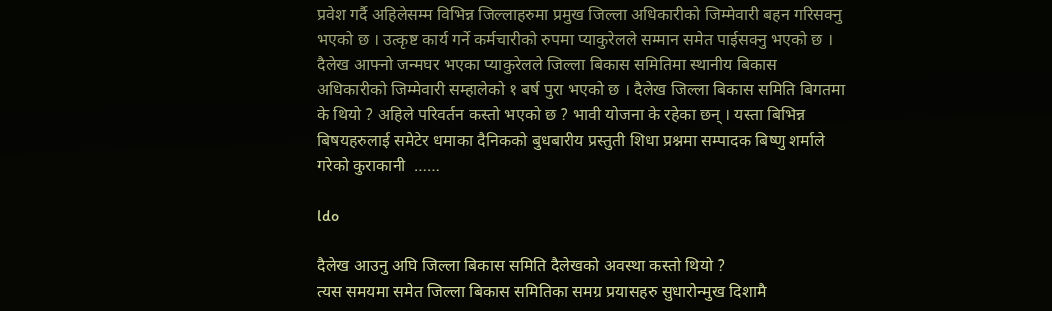प्रवेश गर्दै अहिलेसम्म विभिन्न जिल्लाहरुमा प्रमुख जिल्ला अधिकारीको जिम्मेवारी बहन गरिसक्नु भएको छ । उत्कृष्ट कार्य गर्ने कर्मचारीको रुपमा प्याकुरेलले सम्मान समेत पाईसक्नु भएको छ । दैलेख आफ्नो जन्मघर भएका प्याकुरेलले जिल्ला बिकास समितिमा स्थानीय बिकास अधिकारीको जिम्मेवारी सम्हालेको १ बर्ष पुरा भएको छ । दैलेख जिल्ला बिकास समिति बिगतमा के थियो ? अहिले परिवर्तन कस्तो भएको छ ? भावी योजना के रहेका छन् । यस्ता बिभिन्न बिषयहरुलाई समेटेर धमाका दैनिकको बुधबारीय प्रस्तुती शिधा प्रश्नमा सम्पादक बिष्णु शर्माले गरेको कुराकानी  ……

ldo

दैलेख आउनु अघि जिल्ला बिकास समिति दैलेखको अवस्था कस्तो थियो ?
त्यस समयमा समेत जिल्ला बिकास समितिका समग्र प्रयासहरु सुधारोन्मुख दिशामै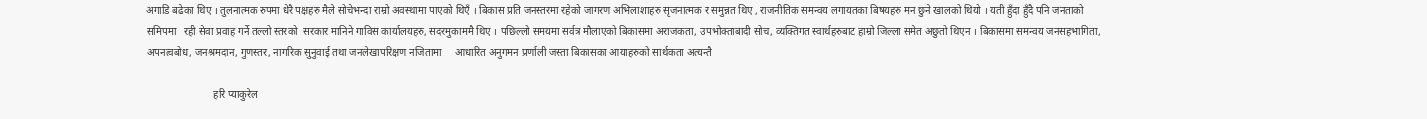अगाडि बढेका थिए । तुलनात्मक रुपमा धेरै पक्षहरु मैले सोचेभन्दा राम्रो अवस्थामा पाएको थिएँ । बिकास प्रति जनस्तरमा रहेको जागरण अभिलाशाहरु सृजनात्मक र समुन्नत थिए , राजनीतिक समन्वय लगायतका बिषयहरु मन छुने खालको थियो । यती हुँदा हुँदै पनि जनताको समिपमा   रही सेवा प्रवाह गर्ने तल्लो स्तरको  सरकार मानिने गाविस कार्यालयहरु, सदरमुकाममै थिए । पछिल्लो समयमा सर्वत्र मौलाएको बिकासमा अराजकता, उपभोक्ताबादी सोच, व्यक्तिगत स्वार्थहरुबाट हाम्रो जिल्ला समेत अछुतो थिएन । बिकासमा समन्वय जनसहभागिता, अपनत्वबोध, जनश्रमदान, गुणस्तर, नागरिक सुनुवाई तथा जनलेखापरिक्षण नजितामा     आधारित अनुगमन प्रर्णाली जस्ता बिकासका आयाहरुको सार्थकता अत्यन्तै

                          हरि प्याकुरेल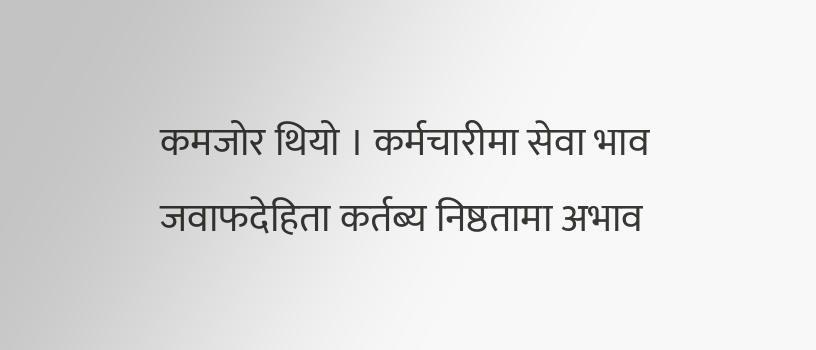कमजोर थियो । कर्मचारीमा सेवा भाव जवाफदेहिता कर्तब्य निष्ठतामा अभाव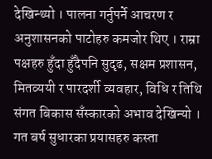देखिन्थ्यो । पालना गर्नुपर्ने आचरण र अनुशासनको पाटोहरु कमजोर थिए । राम्रा पक्षहरु हुँदा हुँदैपनि सुदृढ, सक्षम प्रशासन, मितव्ययी र पारदर्शी व्यवहार, विधि र तिथि संगत बिकास सँस्कारको अभाव देखिन्यो ।
गत बर्ष सुधारका प्रयासहरु कस्ता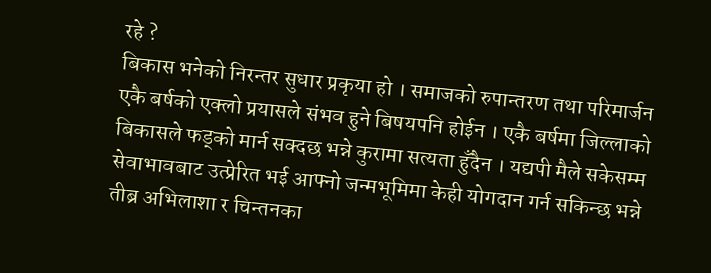रहे ?
बिकास भनेको निरन्तर सुधार प्रकृया हो । समाजको रुपान्तरण तथा परिमार्जन एकै बर्षको एक्लो प्रयासले संभव हुने बिषयपनि होईन । एकै बर्षमा जिल्लाको बिकासले फड्को मार्न सक्दछ भन्ने कुरामा सत्यता हुँदैन । यद्यपी मैले सकेसम्म सेवाभावबाट उत्प्रेरित भई आफ्नो जन्मभूमिमा केही योगदान गर्न सकिन्छ भन्ने तीब्र अभिलाशा र चिन्तनका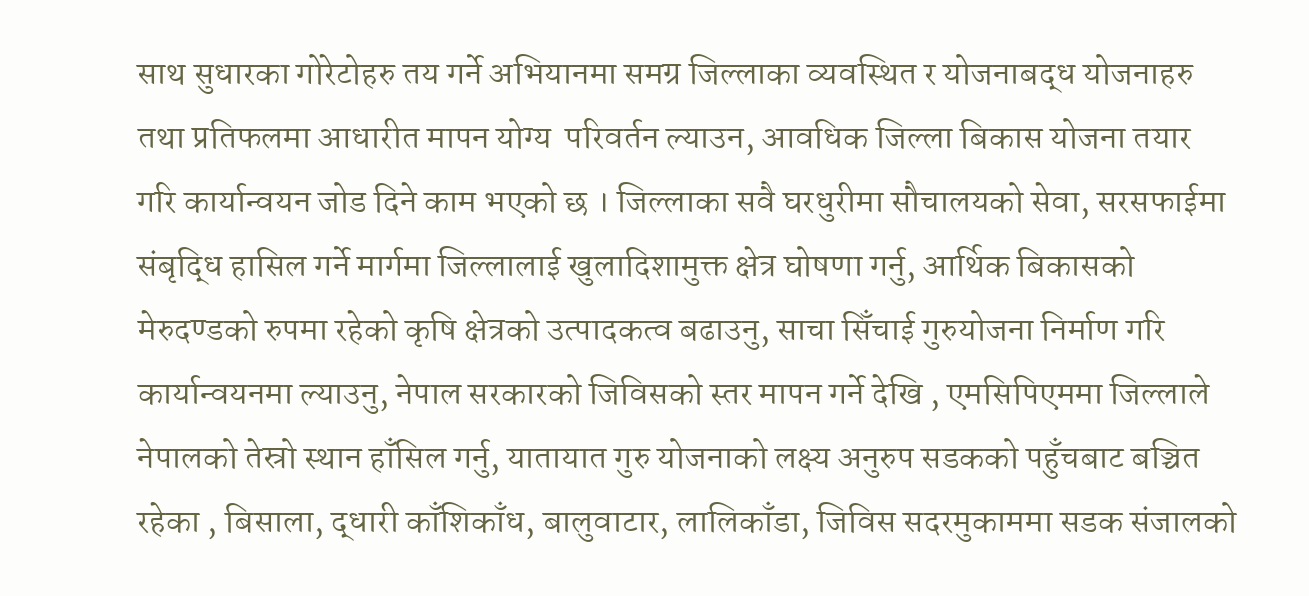साथ सुधारका गोरेटोहरु तय गर्ने अभियानमा समग्र जिल्लाका व्यवस्थित र योजनाबद्ध योजनाहरु तथा प्रतिफलमा आधारीत मापन योग्य  परिवर्तन ल्याउन, आवधिक जिल्ला बिकास योजना तयार गरि कार्यान्वयन जोड दिने काम भएको छ । जिल्लाका सवै घरधुरीमा सौचालयको सेवा, सरसफाईमा संबृद्धि हासिल गर्ने मार्गमा जिल्लालाई खुलादिशामुक्त क्षेत्र घोषणा गर्नु, आर्थिक बिकासको मेरुदण्डको रुपमा रहेको कृषि क्षेत्रको उत्पादकत्व बढाउनु, साचा सिँचाई गुरुयोजना निर्माण गरि कार्यान्वयनमा ल्याउनु, नेपाल सरकारको जिविसको स्तर मापन गर्ने देखि , एमसिपिएममा जिल्लाले नेपालको तेस्रो स्थान हाँसिल गर्नु, यातायात गुरु योजनाको लक्ष्य अनुरुप सडकको पहुँचबाट बञ्चित रहेका , बिसाला, द्धारी काँशिकाँध, बालुवाटार, लालिकाँडा, जिविस सदरमुकाममा सडक संजालको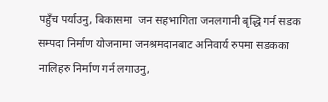पहुँच पर्याउनु, बिकासमा  जन सहभागिता जनलगानी बृद्धि गर्न सडक सम्पदा निर्माण योजनामा जनश्रमदानबाट अनिवार्य रुपमा सडकका नालिहरु निर्माण गर्न लगाउनु,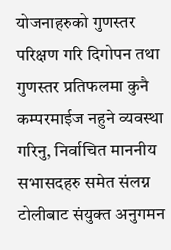योजनाहरुको गुणस्तर परिक्षण गरि दिगोपन तथा गुणस्तर प्रतिफलमा कुनै कम्परमाईज नहुने व्यवस्था गरिनु, निर्वाचित माननीय सभासदहरु समेत संलग्न टोलीबाट संयुक्त अनुगमन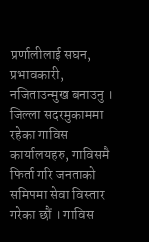प्रर्णालीलाई सघन, प्रभावकारी, नजिताउन्मुख बनाउनु । जिल्ला सदरमुकाममा रहेका गाविस कार्यालयहरु, गाविसमै फिर्ता गरि जनताको समिपमा सेवा विस्तार गरेका छौं । गाविस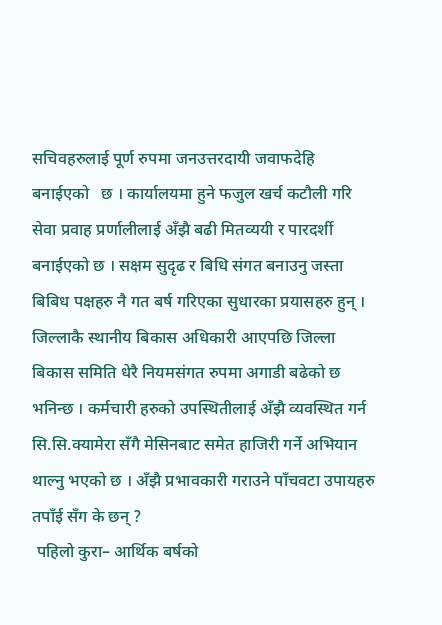सचिवहरुलाई पूर्ण रुपमा जनउत्तरदायी जवाफदेहि बनाईएको   छ । कार्यालयमा हुने फजुल खर्च कटौली गरि सेवा प्रवाह प्रर्णालीलाई अँझै बढी मितव्ययी र पारदर्शी बनाईएको छ । सक्षम सुदृढ र बिधि संगत बनाउनु जस्ता बिबिध पक्षहरु नै गत बर्ष गरिएका सुधारका प्रयासहरु हुन् ।
जिल्लाकै स्थानीय बिकास अधिकारी आएपछि जिल्ला बिकास समिति धेरै नियमसंगत रुपमा अगाडी बढेको छ भनिन्छ । कर्मचारी हरुको उपस्थितीलाई अँझै व्यवस्थित गर्न सि.सि.क्यामेरा सँगै मेसिनबाट समेत हाजिरी गर्ने अभियान थाल्नु भएको छ । अँझै प्रभावकारी गराउने पाँचवटा उपायहरु तपाँई सँग के छन् ?
 पहिलो कुरा– आर्थिक बर्षको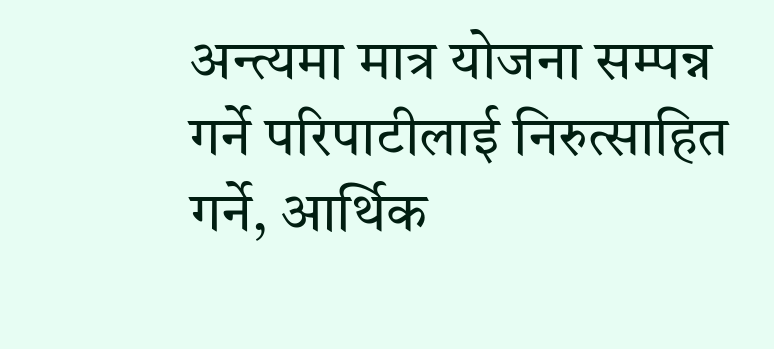अन्त्यमा मात्र योजना सम्पन्न गर्ने परिपाटीलाई निरुत्साहित गर्ने, आर्थिक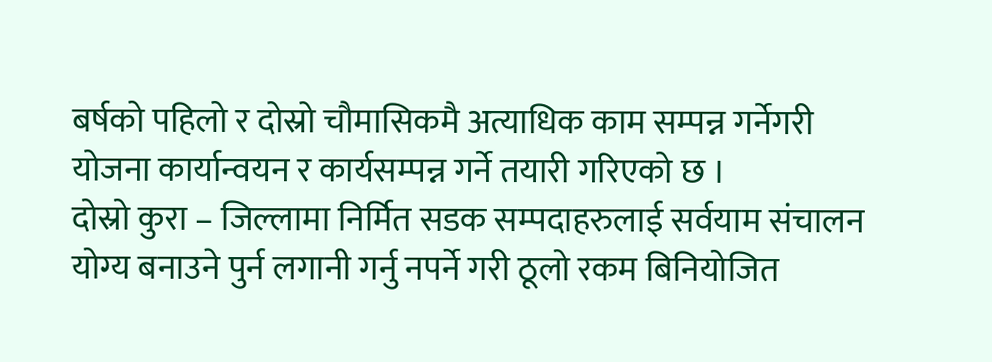बर्षको पहिलो र दोस्रो चौमासिकमै अत्याधिक काम सम्पन्न गर्नेगरी योजना कार्यान्वयन र कार्यसम्पन्न गर्ने तयारी गरिएको छ ।
दोस्रो कुरा – जिल्लामा निर्मित सडक सम्पदाहरुलाई सर्वयाम संचालन योग्य बनाउने पुर्न लगानी गर्नु नपर्ने गरी ठूलो रकम बिनियोजित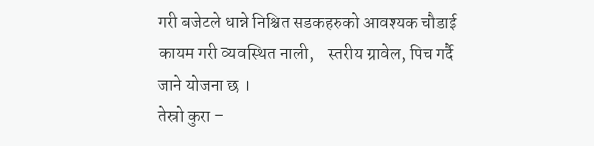गरी बजेटले धान्ने निश्चित सडकहरुको आवश्यक चौडाई कायम गरी व्यवस्थित नाली,    स्तरीय ग्रावेल, पिच गर्दै जाने योजना छ ।
तेस्रो कुरा –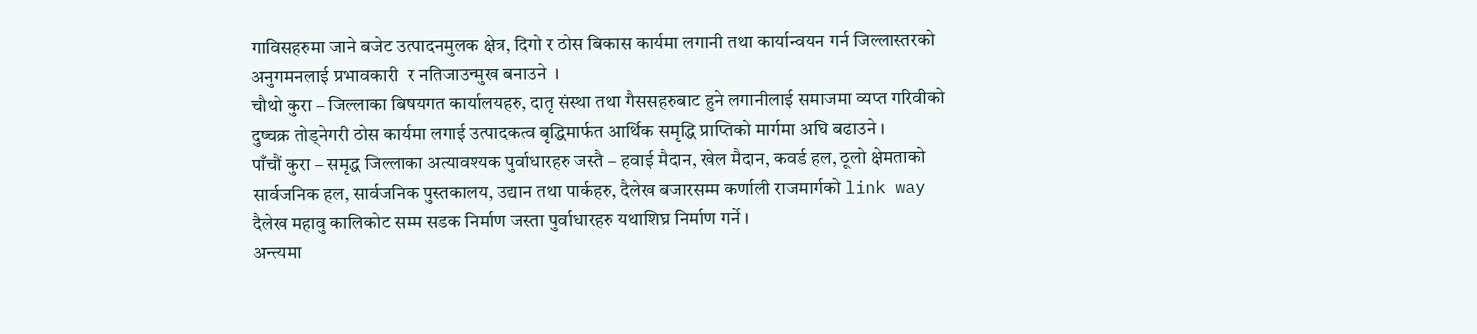गाविसहरुमा जाने बजेट उत्पादनमुलक क्षेत्र, दिगो र ठोस बिकास कार्यमा लगानी तथा कार्यान्वयन गर्न जिल्लास्तरको अनुगमनलाई प्रभावकारी  र नतिजाउन्मुख बनाउने  ।
चौथो कुरा – जिल्लाका बिषयगत कार्यालयहरु, दातृ संस्था तथा गैससहरुबाट हुने लगानीलाई समाजमा व्यप्त गरिवीको दुष्चक्र तोड्नेगरी ठोस कार्यमा लगाई उत्पादकत्व बृद्धिमार्फत आर्थिक समृद्धि प्राप्तिको मार्गमा अघि बढाउने ।
पाँचौं कुरा – समृद्ध जिल्लाका अत्यावश्यक पुर्वाधारहरु जस्तै – हवाई मैदान, खेल मैदान, कवर्ड हल, ठूलो क्षेमताको सार्वजनिक हल, सार्वजनिक पुस्तकालय, उद्यान तथा पार्कहरु, दैलेख बजारसम्म कर्णाली राजमार्गको link way दैलेख महावु कालिकोट सम्म सडक निर्माण जस्ता पुर्वाधारहरु यथाशिघ्र निर्माण गर्ने ।
अन्त्यमा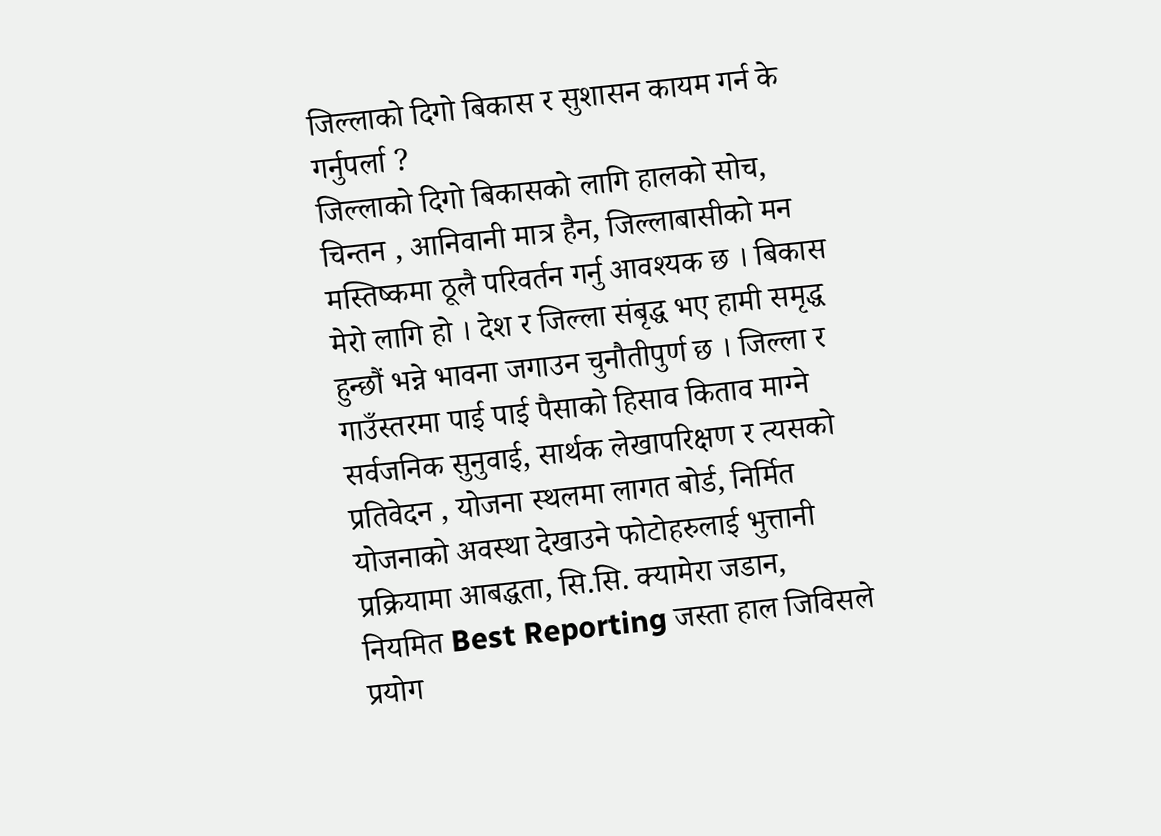जिल्लाको दिगो बिकास र सुशासन कायम गर्न के गर्नुपर्ला ?
जिल्लाको दिगो बिकासको लागि हालको सोच, चिन्तन , आनिवानी मात्र हैन, जिल्लाबासीको मन मस्तिष्कमा ठूलै परिवर्तन गर्नु आवश्यक छ । बिकास मेरो लागि हो । देश र जिल्ला संबृद्ध भए हामी समृद्ध हुन्छौं भन्ने भावना जगाउन चुनौतीपुर्ण छ । जिल्ला र गाउँस्तरमा पाई पाई पैसाको हिसाव किताव माग्ने सर्वजनिक सुनुवाई, सार्थक लेखापरिक्षण र त्यसको प्रतिवेदन , योजना स्थलमा लागत बोर्ड, निर्मित योजनाको अवस्था देखाउने फोटोहरुलाई भुत्तानी प्रक्रियामा आबद्धता, सि.सि. क्यामेरा जडान, नियमित Best Reporting जस्ता हाल जिविसले प्रयोग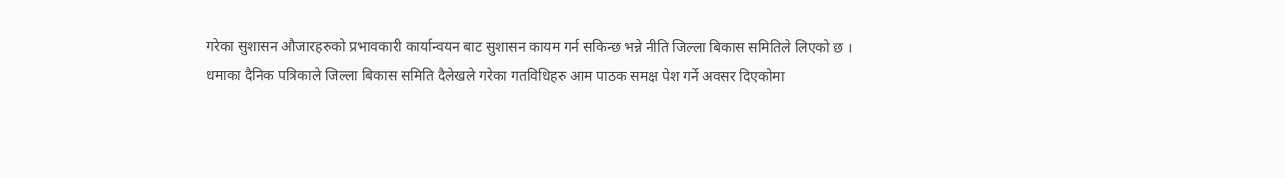गरेका सुशासन औजारहरुको प्रभावकारी कार्यान्वयन बाट सुशासन कायम गर्न सकिन्छ भन्ने नीति जिल्ला बिकास समितिले लिएको छ ।
धमाका दैनिक पत्रिकाले जिल्ला बिकास समिति दैलेखले गरेका गतविधिहरु आम पाठक समक्ष पेश गर्ने अवसर दिएकोमा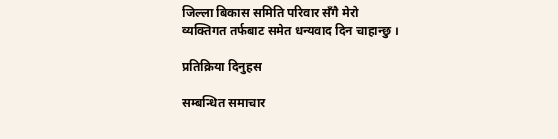जिल्ला बिकास समिति परिवार सँगै मेरो व्यक्तिगत तर्फबाट समेत धन्यवाद दिन चाहान्छु ।

प्रतिक्रिया दिनुहस

सम्बन्धित समाचार